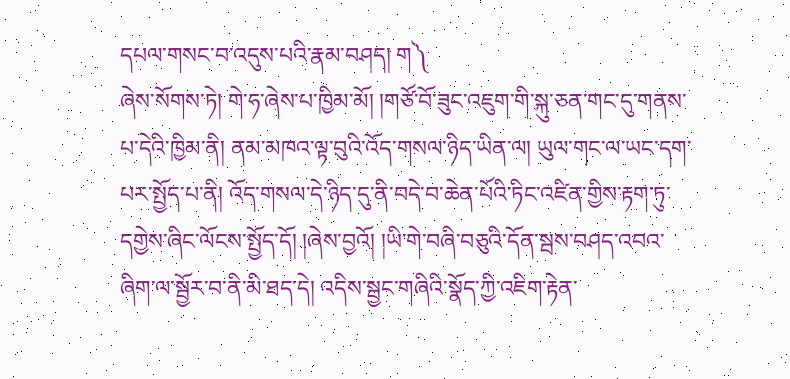དཔལ་གསང་བ་འདུས་པའི་རྣམ་བཤད། ག༽
ཞེས་སོགས་ཏེ། གེ་ཧ་ཞེས་པ་ཁྱིམ་མོ། །གཙོ་བོ་ཟུང་འཇུག་གི་སྐུ་ཅན་གང་དུ་གནས་པ་དེའི་ཁྱིམ་ནི། ནམ་མཁའ་ལྟ་བུའི་འོད་གསལ་ཉིད་ཡིན་ལ། ཡུལ་གང་ལ་ཡང་དག་པར་སྤྱོད་པ་ནི། འོད་གསལ་དེ་ཉིད་དུ་ནི་བདེ་བ་ཆེན་པོའི་ཏིང་འཛིན་གྱིས་རྟག་ཏུ་དགྱེས་ཞིང་ལོངས་སྤྱོད་དོ། །ཞེས་བྱའོ། །ཡི་གེ་བཞི་བཅུའི་དོན་སྦས་བཤད་འབའ་ཞིག་ལ་སྦྱོར་བ་ནི་མི་ཐད་དེ། འདིས་སྦྱང་གཞིའི་སྣོད་ཀྱི་འཇིག་རྟེན་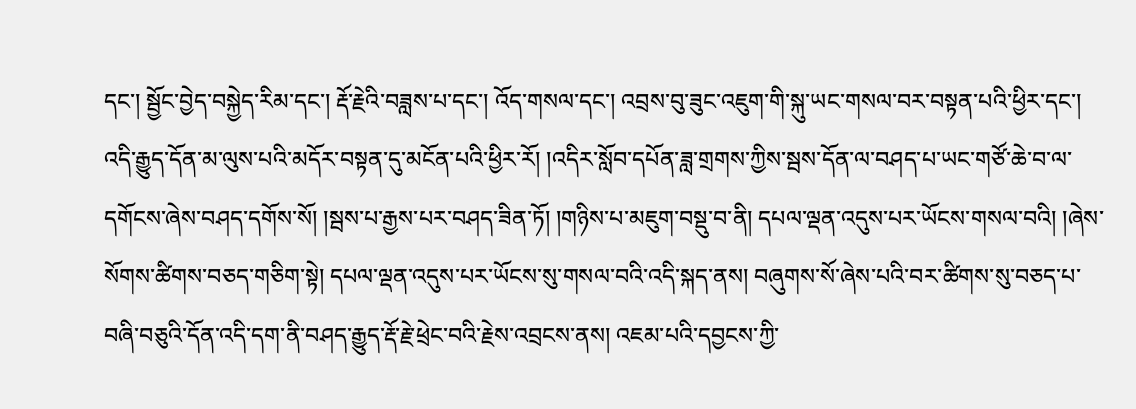དང་། སྦྱོང་བྱེད་བསྐྱེད་རིམ་དང་། རྡོ་རྗེའི་བཟླས་པ་དང་། འོད་གསལ་དང་། འབྲས་བུ་ཟུང་འཇུག་གི་སྐུ་ཡང་གསལ་བར་བསྟན་པའི་ཕྱིར་དང་། འདི་རྒྱུད་དོན་མ་ལུས་པའི་མདོར་བསྟན་དུ་མངོན་པའི་ཕྱིར་རོ། །འདིར་སློབ་དཔོན་ཟླ་གྲགས་ཀྱིས་སྦས་དོན་ལ་བཤད་པ་ཡང་གཙོ་ཆེ་བ་ལ་དགོངས་ཞེས་བཤད་དགོས་སོ། །སྦས་པ་རྒྱས་པར་བཤད་ཟིན་ཏོ། །གཉིས་པ་མཇུག་བསྡུ་བ་ནི། དཔལ་ལྡན་འདུས་པར་ཡོངས་གསལ་བའི། །ཞེས་སོགས་ཚིགས་བཅད་གཅིག་སྟེ། དཔལ་ལྡན་འདུས་པར་ཡོངས་སུ་གསལ་བའི་འདི་སྐད་ནས། བཞུགས་སོ་ཞེས་པའི་བར་ཚིགས་སུ་བཅད་པ་བཞི་བཅུའི་དོན་འདི་དག་ནི་བཤད་རྒྱུད་རྡོ་རྗེ་ཕྲེང་བའི་རྗེས་འབྲངས་ནས། འཇམ་པའི་དབྱངས་ཀྱི་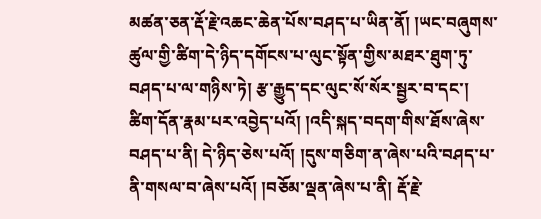མཚན་ཅན་རྡོ་རྗེ་འཆང་ཆེན་པོས་བཤད་པ་ཡིན་ནོ། །ཡང་བཞུགས་ཚུལ་གྱི་ཚིག་དེ་ཉིད་དགོངས་པ་ལུང་སྟོན་གྱིས་མཐར་ཐུག་ཏུ་བཤད་པ་ལ་གཉིས་ཏེ། རྩ་རྒྱུད་དང་ལུང་སོ་སོར་སྦྱར་བ་དང་། ཚིག་དོན་རྣམ་པར་འབྱེད་པའོ། །འདི་སྐད་བདག་གིས་ཐོས་ཞེས་བཤད་པ་ནི། དེ་ཉིད་ཅེས་པའོ། །དུས་གཅིག་ན་ཞེས་པའི་བཤད་པ་ནི་གསལ་བ་ཞེས་པའོ། །བཅོམ་ལྡན་ཞེས་པ་ནི། རྡོ་རྗེ་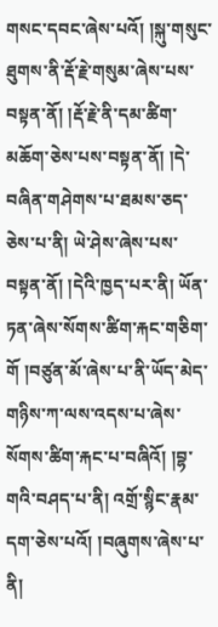གསང་དབང་ཞེས་པའོ། །སྐུ་གསུང་ཐུགས་ནི་རྡོ་རྗེ་གསུམ་ཞེས་པས་བསྟན་ནོ། །རྡོ་རྗེ་ནི་དམ་ཚིག་མཆོག་ཅེས་པས་བསྟན་ནོ། །དེ་བཞིན་གཤེགས་པ་ཐམས་ཅད་ཅེས་པ་ནི། ཡེ་ཤེས་ཞེས་པས་བསྟན་ནོ། །དེའི་ཁྱད་པར་ནི། ཡོན་ཏན་ཞེས་སོགས་ཚིག་རྐང་གཅིག་གོ །བཙུན་མོ་ཞེས་པ་ནི་ཡོད་མེད་གཉིས་ཀ་ལས་འདས་པ་ཞེས་སོགས་ཚིག་རྐང་པ་བཞིའོ། །བྷ་གའི་བཤད་པ་ནི། འགྲོ་སྙིང་རྣམ་དག་ཅེས་པའོ། །བཞུགས་ཞེས་པ་ནི།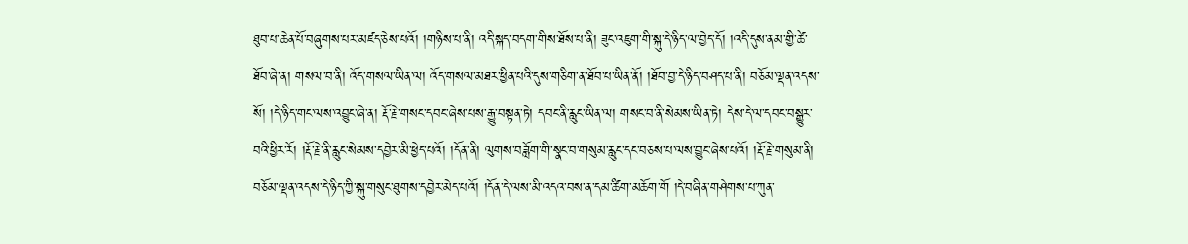ཐུབ་པ་ཆེན་པོ་བཞུགས་པར་མཛད་ཅེས་པའོ། །གཉིས་པ་ནི། འདི་སྐད་བདག་གིས་ཐོས་པ་ནི། ཟུང་འཇུག་གི་སྐུ་དེ་ཉིད་ལ་བྱེད་དོ། །འདི་དུས་ནམ་གྱི་ཚེ་ཐོབ་ཞེ་ན། གསལ་བ་ནི། འོད་གསལ་ཡིན་ལ། འོད་གསལ་མཐར་ཕྱིན་པའི་དུས་གཅིག་ན་ཐོབ་པ་ཡིན་ནོ། །ཐོབ་བྱ་དེ་ཉིད་བཤད་པ་ནི། བཅོམ་ལྡན་འདས་སོ། །དེ་ཉིད་གང་ལས་འབྱུང་ཞེ་ན། རྡོ་རྗེ་གསང་དབང་ཞེས་པས་རྒྱུ་བསྟན་ཏེ། དབང་ནི་རླུང་ཡིན་ལ། གསང་བ་ནི་སེམས་ཡིན་ཏེ། དེས་དེ་ལ་དབང་བསྒྱུར་བའི་ཕྱིར་རོ། །རྡོ་རྗེ་ནི་རླུང་སེམས་དབྱེར་མི་ཕྱེད་པའོ། །དོན་ནི། ལུགས་བཟློག་གི་སྣང་བ་གསུམ་རླུང་དང་བཅས་པ་ལས་བྱུང་ཞེས་པའོ། །རྡོ་རྗེ་གསུམ་ནི། བཅོམ་ལྡན་འདས་དེ་ཉིད་ཀྱི་སྐུ་གསུང་ཐུགས་དབྱེར་མེད་པའོ། །དོན་དེ་ལས་མི་འདའ་བས་ན་དམ་ཚིག་མཆོག་གོ །དེ་བཞིན་གཤེགས་པ་ཀུན་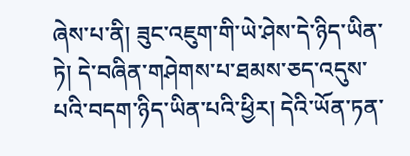ཞེས་པ་ནི། ཟུང་འཇུག་གི་ཡེ་ཤེས་དེ་ཉིད་ཡིན་ཏེ། དེ་བཞིན་གཤེགས་པ་ཐམས་ཅད་འདུས་པའི་བདག་ཉིད་ཡིན་པའི་ཕྱིར། དེའི་ཡོན་ཏན་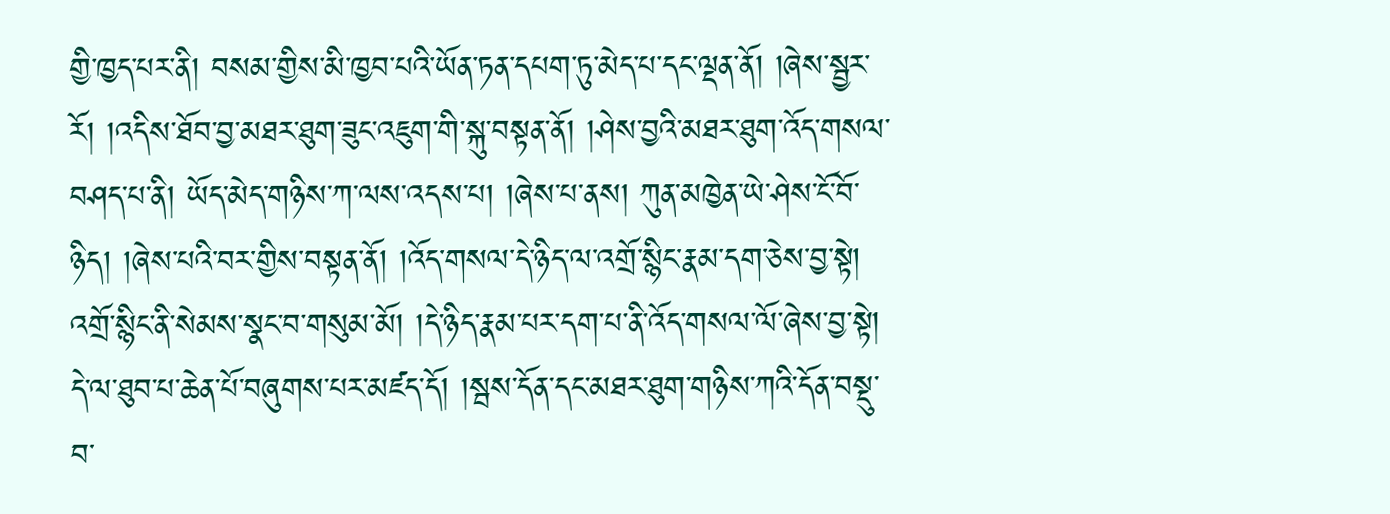གྱི་ཁྱད་པར་ནི། བསམ་གྱིས་མི་ཁྱབ་པའི་ཡོན་ཏན་དཔག་ཏུ་མེད་པ་དང་ལྡན་ནོ། །ཞེས་སྦྱར་རོ། །འདིས་ཐོབ་བྱ་མཐར་ཐུག་ཟུང་འཇུག་གི་སྐུ་བསྟན་ནོ། །ཤེས་བྱའི་མཐར་ཐུག་འོད་གསལ་བཤད་པ་ནི། ཡོད་མེད་གཉིས་ཀ་ལས་འདས་པ། །ཞེས་པ་ནས། ཀུན་མཁྱེན་ཡེ་ཤེས་ངོ་བོ་ཉིད། །ཞེས་པའི་བར་གྱིས་བསྟན་ནོ། །འོད་གསལ་དེ་ཉིད་ལ་འགྲོ་སྙིང་རྣམ་དག་ཅེས་བྱ་སྟེ། འགྲོ་སྙིང་ནི་སེམས་སྣང་བ་གསུམ་མོ། །དེ་ཉིད་རྣམ་པར་དག་པ་ནི་འོད་གསལ་ལོ་ཞེས་བྱ་སྟེ། དེ་ལ་ཐུབ་པ་ཆེན་པོ་བཞུགས་པར་མཛད་དོ། །སྦས་དོན་དང་མཐར་ཐུག་གཉིས་ཀའི་དོན་བསྡུ་བ་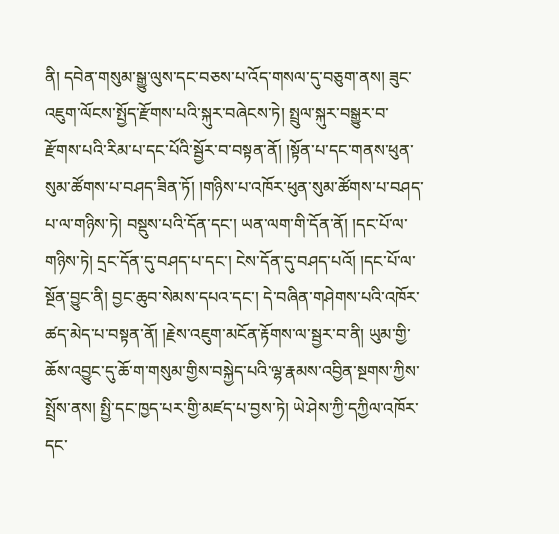ནི། དབེན་གསུམ་སྒྱུ་ལུས་དང་བཅས་པ་འོད་གསལ་དུ་བཅུག་ནས། ཟུང་འཇུག་ལོངས་སྤྱོད་རྫོགས་པའི་སྐུར་བཞེངས་ཏེ། སྤྲུལ་སྐུར་བསྒྱུར་བ་རྫོགས་པའི་རིམ་པ་དང་པོའི་སྦྱོར་བ་བསྟན་ནོ། །སྟོན་པ་དང་གནས་ཕུན་སུམ་ཚོགས་པ་བཤད་ཟིན་ཏོ། །གཉིས་པ་འཁོར་ཕུན་སུམ་ཚོགས་པ་བཤད་པ་ལ་གཉིས་ཏེ། བསྡུས་པའི་དོན་དང་། ཡན་ལག་གི་དོན་ནོ། །དང་པོ་ལ་གཉིས་ཏེ། དྲང་དོན་དུ་བཤད་པ་དང་། ངེས་དོན་དུ་བཤད་པའོ། །དང་པོ་ལ་སྔོན་བྱུང་ནི། བྱང་ཆུབ་སེམས་དཔའ་དང་། དེ་བཞིན་གཤེགས་པའི་འཁོར་ཚད་མེད་པ་བསྟན་ནོ། །རྗེས་འཇུག་མངོན་རྟོགས་ལ་སྦྱར་བ་ནི། ཡུམ་གྱི་ཆོས་འབྱུང་དུ་ཆོ་ག་གསུམ་གྱིས་བསྐྱེད་པའི་ལྷ་རྣམས་འབྱིན་སྔགས་ཀྱིས་སྤྲོས་ནས། སྤྱི་དང་ཁྱད་པར་གྱི་མཛད་པ་བྱས་ཏེ། ཡེ་ཤེས་ཀྱི་དཀྱིལ་འཁོར་དང་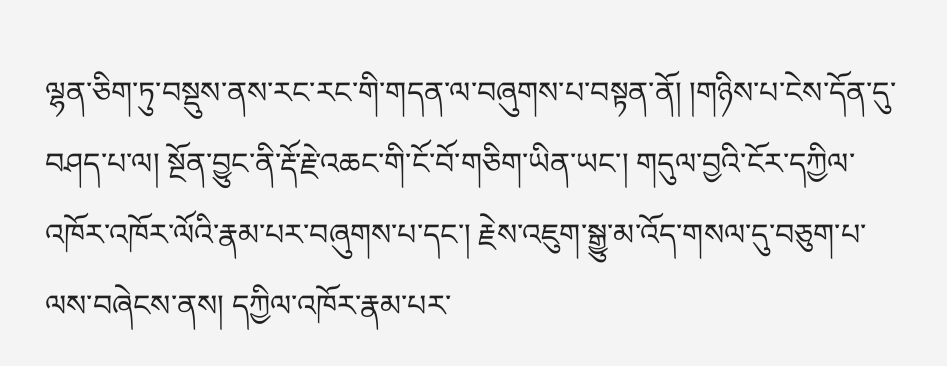ལྷན་ཅིག་ཏུ་བསྡུས་ནས་རང་རང་གི་གདན་ལ་བཞུགས་པ་བསྟན་ནོ། །གཉིས་པ་ངེས་དོན་དུ་བཤད་པ་ལ། སྔོན་བྱུང་ནི་རྡོ་རྗེ་འཆང་གི་ངོ་བོ་གཅིག་ཡིན་ཡང་། གདུལ་བྱའི་ངོར་དཀྱིལ་འཁོར་འཁོར་ལོའི་རྣམ་པར་བཞུགས་པ་དང་། རྗེས་འཇུག་སྒྱུ་མ་འོད་གསལ་དུ་བཅུག་པ་ལས་བཞེངས་ནས། དཀྱིལ་འཁོར་རྣམ་པར་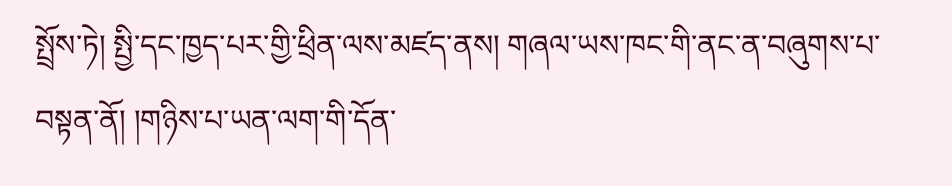སྤྲོས་ཏེ། སྤྱི་དང་ཁྱད་པར་གྱི་ཕྲིན་ལས་མཛད་ནས། གཞལ་ཡས་ཁང་གི་ནང་ན་བཞུགས་པ་བསྟན་ནོ། །གཉིས་པ་ཡན་ལག་གི་དོན་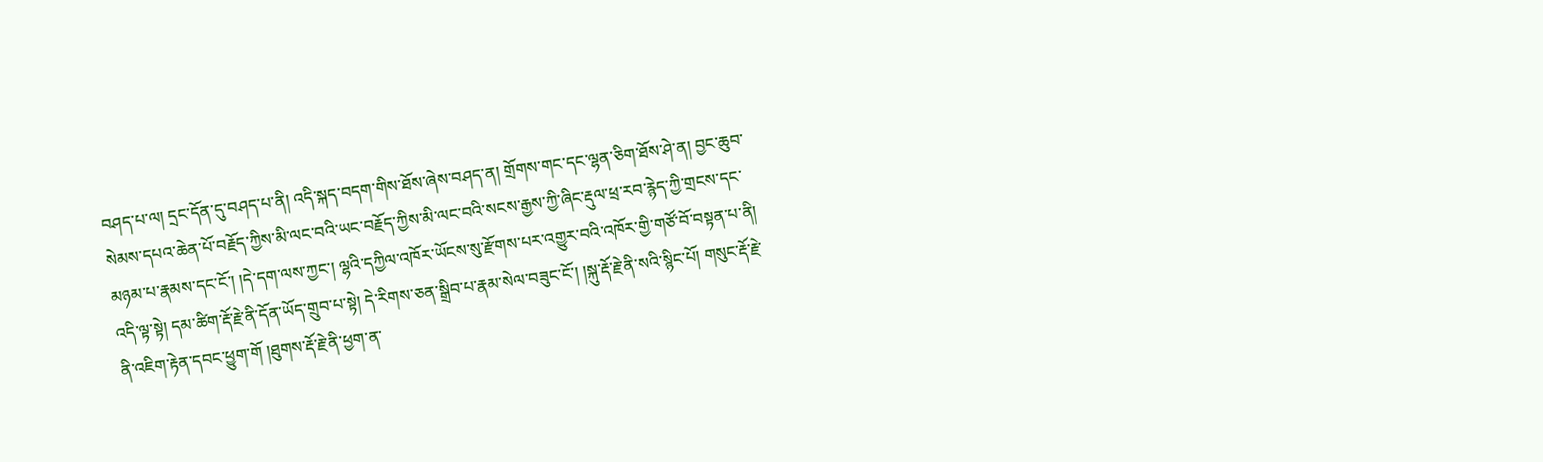བཤད་པ་ལ། དྲང་དོན་དུ་བཤད་པ་ནི། འདི་སྐད་བདག་གིས་ཐོས་ཞེས་བཤད་ན། གྲོགས་གང་དང་ལྷན་ཅིག་ཐོས་ཤེ་ན། བྱང་ཆུབ་སེམས་དཔའ་ཆེན་པོ་བརྗོད་ཀྱིས་མི་ལང་བའི་ཡང་བརྗོད་ཀྱིས་མི་ལང་བའི་སངས་རྒྱས་ཀྱི་ཞིང་རྡུལ་ཕྲ་རབ་རྙེད་ཀྱི་གྲངས་དང་མཉམ་པ་རྣམས་དང་ངོ་། །དེ་དག་ལས་ཀྱང་། ལྷའི་དཀྱིལ་འཁོར་ཡོངས་སུ་རྫོགས་པར་འགྱུར་བའི་འཁོར་གྱི་གཙོ་བོ་བསྟན་པ་ནི། འདི་ལྟ་སྟེ། དམ་ཚིག་རྡོ་རྗེ་ནི་དོན་ཡོད་གྲུབ་པ་སྟེ། དེ་རིགས་ཅན་སྒྲིབ་པ་རྣམ་སེལ་བཟུང་ངོ་། །སྐུ་རྡོ་རྗེ་ནི་སའི་སྙིང་པོ། གསུང་རྡོ་རྗེ་ནི་འཇིག་རྟེན་དབང་ཕྱུག་གོ །ཐུགས་རྡོ་རྗེ་ནི་ཕྱག་ན་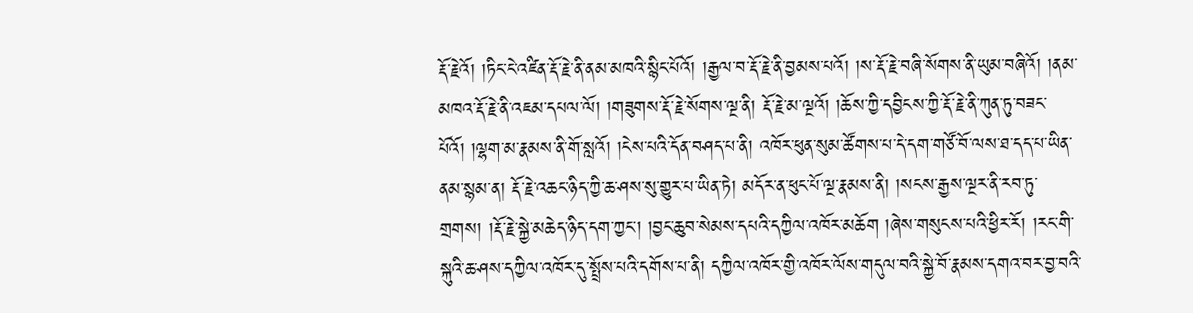རྡོ་རྗེའོ། །ཏིང་ངེ་འཛིན་རྡོ་རྗེ་ནི་ནམ་མཁའི་སྙིང་པོའོ། །རྒྱལ་བ་རྡོ་རྗེ་ནི་བྱམས་པའོ། །ས་རྡོ་རྗེ་བཞི་སོགས་ནི་ཡུམ་བཞིའོ། །ནམ་མཁའ་རྡོ་རྗེ་ནི་འཇམ་དཔལ་ལོ། །གཟུགས་རྡོ་རྗེ་སོགས་ལྔ་ནི། རྡོ་རྗེ་མ་ལྔའོ། །ཆོས་ཀྱི་དབྱིངས་ཀྱི་རྡོ་རྗེ་ནི་ཀུན་ཏུ་བཟང་པོའོ། །ལྷག་མ་རྣམས་ནི་གོ་སླའོ། །ངེས་པའི་དོན་བཤད་པ་ནི། འཁོར་ཕུན་སུམ་ཚོགས་པ་དེ་དག་གཙོ་བོ་ལས་ཐ་དད་པ་ཡིན་ནམ་སྙམ་ན། རྡོ་རྗེ་འཆང་ཉིད་ཀྱི་ཆ་ཤས་སུ་གྱུར་པ་ཡིན་ཏེ། མདོར་ན་ཕུང་པོ་ལྔ་རྣམས་ནི། །སངས་རྒྱས་ལྔར་ནི་རབ་ཏུ་གྲགས། །རྡོ་རྗེ་སྐྱེ་མཆེད་ཉིད་དག་ཀྱང་། །བྱང་ཆུབ་སེམས་དཔའི་དཀྱིལ་འཁོར་མཆོག །ཞེས་གསུངས་པའི་ཕྱིར་རོ། །རང་གི་སྐུའི་ཆ་ཤས་དཀྱིལ་འཁོར་དུ་སྤྲོས་པའི་དགོས་པ་ནི། དཀྱིལ་འཁོར་གྱི་འཁོར་ལོས་གདུལ་བའི་སྐྱེ་བོ་རྣམས་དགའ་བར་བྱ་བའི་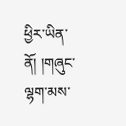ཕྱིར་ཡིན་ནོ། །གཞུང་ལྷག་མས་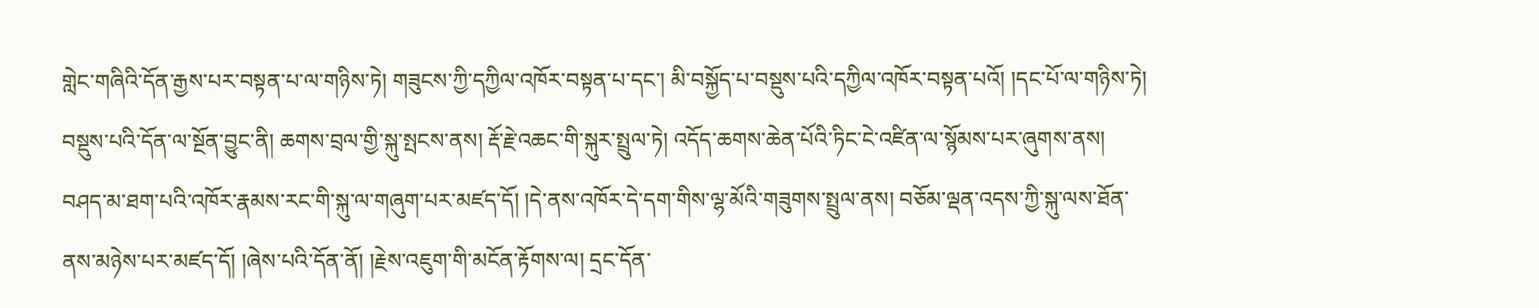གླེང་གཞིའི་དོན་རྒྱས་པར་བསྟན་པ་ལ་གཉིས་ཏེ། གཟུངས་ཀྱི་དཀྱིལ་འཁོར་བསྟན་པ་དང་། མི་བསྐྱོད་པ་བསྡུས་པའི་དཀྱིལ་འཁོར་བསྟན་པའོ། །དང་པོ་ལ་གཉིས་ཏེ། བསྡུས་པའི་དོན་ལ་སྔོན་བྱུང་ནི། ཆགས་བྲལ་གྱི་སྐུ་སྤངས་ནས། རྡོ་རྗེ་འཆང་གི་སྐུར་སྤྲུལ་ཏེ། འདོད་ཆགས་ཆེན་པོའི་ཏིང་ངེ་འཛིན་ལ་སྙོམས་པར་ཞུགས་ནས། བཤད་མ་ཐག་པའི་འཁོར་རྣམས་རང་གི་སྐུ་ལ་གཞུག་པར་མཛད་དོ། །དེ་ནས་འཁོར་དེ་དག་གིས་ལྷ་མོའི་གཟུགས་སྤྲུལ་ནས། བཅོམ་ལྡན་འདས་ཀྱི་སྐུ་ལས་ཐོན་ནས་མཉེས་པར་མཛད་དོ། །ཞེས་པའི་དོན་ནོ། །རྗེས་འཇུག་གི་མངོན་རྟོགས་ལ། དྲང་དོན་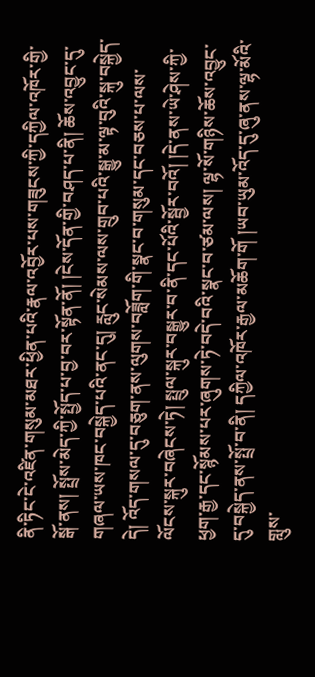ནི་ཏིང་ངེ་འཛིན་གསུམ་མཐར་ཕྱིན་པའི་རྣལ་འབྱོར་པས་གཟུངས་ཀྱི་དཀྱིལ་འཁོར་གྱི་སྒོ་ནས། སྤྲོས་མེད་ཀྱི་སྤྱོད་པ་བྱ་བར་སྟོན་ནོ། །ངེས་དོན་གྱི་བཤད་པ་ནི། ཆོས་འབྱུང་དུ་གཞལ་ཡས་ཁང་བསྐྱེད་པའི་ནང་དུ། རླུང་སེམས་ལས་གྲུབ་པའི་སྒྱུ་མ་ལྟ་བུའི་སྐུ་བསྐྱེད་དེ། འོད་གསལ་དུ་བཅུག་ནས་ལུགས་བཟློག་གི་སྣང་བ་གསུམ་དང་བཅས་པ་ལས་ལོངས་སྐུར་བཞེངས་ཏེ། སྤྲུལ་སྐུར་བསྒྱུར་བ་ནི་དང་པོའི་སྦྱོར་བའོ། །དེ་ནས་ཡེ་ཤེས་ཀྱི་ཕྱག་རྒྱ་དང་སྙོམས་པར་ཞུགས་ཏེ་བདེ་བའི་སྣང་བ་ཙམ་ལས། ལྷ་སོ་གཉིས་ཆོས་འབྱུང་དུ་བསྐྱེད་ནས་སྤྲོ་བ་ནི། དཀྱིལ་འཁོར་རྒྱལ་མཆོག་གོ །ཡབ་ཡུམ་འོད་དུ་ཞུ་ནས་ལྷ་མོའི་གླུས་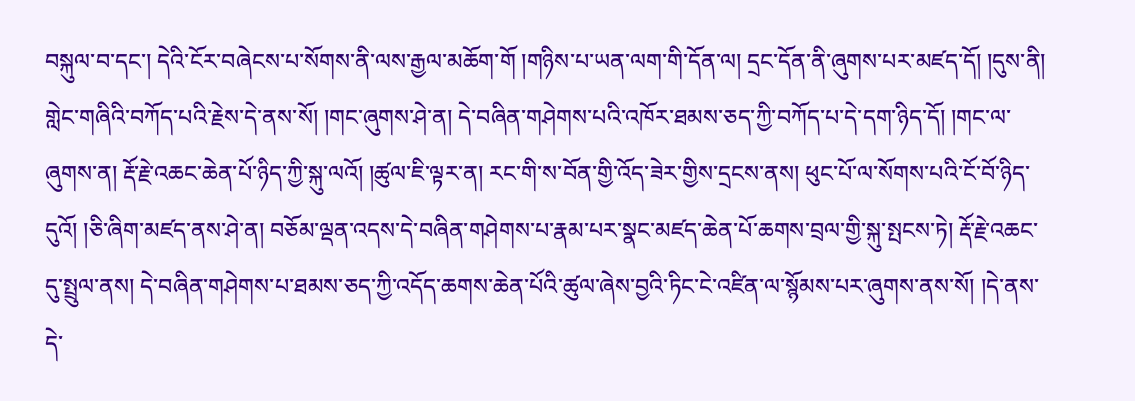བསྐུལ་བ་དང་། དེའི་ངོར་བཞེངས་པ་སོགས་ནི་ལས་རྒྱལ་མཆོག་གོ །གཉིས་པ་ཡན་ལག་གི་དོན་ལ། དྲང་དོན་ནི་ཞུགས་པར་མཛད་དོ། །དུས་ནི། གླེང་གཞིའི་བཀོད་པའི་རྗེས་དེ་ནས་སོ། །གང་ཞུགས་ཤེ་ན། དེ་བཞིན་གཤེགས་པའི་འཁོར་ཐམས་ཅད་ཀྱི་བཀོད་པ་དེ་དག་ཉིད་དོ། །གང་ལ་ཞུགས་ན། རྡོ་རྗེ་འཆང་ཆེན་པོ་ཉིད་ཀྱི་སྐུ་ལའོ། །ཚུལ་ཇི་ལྟར་ན། རང་གི་ས་བོན་གྱི་འོད་ཟེར་གྱིས་དྲངས་ནས། ཕུང་པོ་ལ་སོགས་པའི་ངོ་བོ་ཉིད་དུའོ། །ཅི་ཞིག་མཛད་ནས་ཤེ་ན། བཅོམ་ལྡན་འདས་དེ་བཞིན་གཤེགས་པ་རྣམ་པར་སྣང་མཛད་ཆེན་པོ་ཆགས་བྲལ་གྱི་སྐུ་སྤངས་ཏེ། རྡོ་རྗེ་འཆང་དུ་སྤྲུལ་ནས། དེ་བཞིན་གཤེགས་པ་ཐམས་ཅད་ཀྱི་འདོད་ཆགས་ཆེན་པོའི་ཚུལ་ཞེས་བྱའི་ཏིང་ངེ་འཛིན་ལ་སྙོམས་པར་ཞུགས་ནས་སོ། །དེ་ནས་དེ་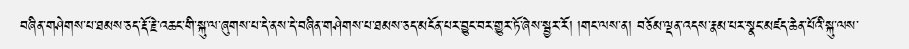བཞིན་གཤེགས་པ་ཐམས་ཅད་རྡོ་རྗེ་འཆང་གི་སྐུ་ལ་ཞུགས་པ་དེ་ནས་དེ་བཞིན་གཤེགས་པ་ཐམས་ཅད་མངོན་པར་བྱུང་བར་གྱུར་ཏོ་ཞེས་སྦྱར་རོ། །གང་ལས་ན། བཅོམ་ལྡན་འདས་རྣམ་པར་སྣང་མཛད་ཆེན་པོའི་སྐུ་ལས་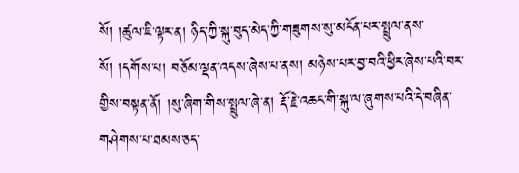སོ། །ཚུལ་ཇི་ལྟར་ན། ཉིད་ཀྱི་སྐུ་བུད་མེད་ཀྱི་གཟུགས་སུ་མངོན་པར་སྤྲུལ་ནས་སོ། །དགོས་པ། བཅོམ་ལྡན་འདས་ཞེས་པ་ནས། མཉེས་པར་བྱ་བའི་ཕྱིར་ཞེས་པའི་བར་གྱིས་བསྟན་ནོ། །སུ་ཞིག་གིས་སྤྲུལ་ཞེ་ན། རྡོ་རྗེ་འཆང་གི་སྐུ་ལ་ཞུགས་པའི་དེ་བཞིན་གཤེགས་པ་ཐམས་ཅད་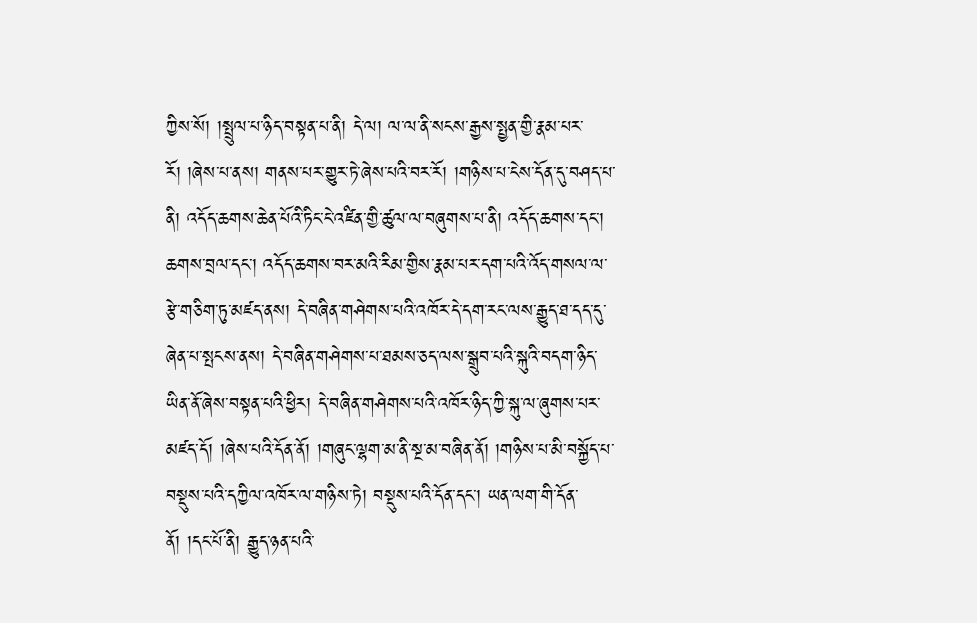ཀྱིས་སོ། །སྤྲུལ་པ་ཉིད་བསྟན་པ་ནི། དེ་ལ། ལ་ལ་ནི་སངས་རྒྱས་སྤྱན་གྱི་རྣམ་པར་རོ། །ཞེས་པ་ནས། གནས་པར་གྱུར་ཏེ་ཞེས་པའི་བར་རོ། །གཉིས་པ་ངེས་དོན་དུ་བཤད་པ་ནི། འདོད་ཆགས་ཆེན་པོའི་ཏིང་ངེ་འཛིན་གྱི་ཚུལ་ལ་བཞུགས་པ་ནི། འདོད་ཆགས་དང་། ཆགས་བྲལ་དང་། འདོད་ཆགས་བར་མའི་རིམ་གྱིས་རྣམ་པར་དག་པའི་འོད་གསལ་ལ་རྩེ་གཅིག་ཏུ་མཛད་ནས། དེ་བཞིན་གཤེགས་པའི་འཁོར་དེ་དག་རང་ལས་རྒྱུད་ཐ་དད་དུ་ཞེན་པ་སྤངས་ནས། དེ་བཞིན་གཤེགས་པ་ཐམས་ཅད་ལས་སྒྲུབ་པའི་སྐུའི་བདག་ཉིད་ཡིན་ནོ་ཞེས་བསྟན་པའི་ཕྱིར། དེ་བཞིན་གཤེགས་པའི་འཁོར་ཉིད་ཀྱི་སྐུ་ལ་ཞུགས་པར་མཛད་དོ། །ཞེས་པའི་དོན་ནོ། །གཞུང་ལྷག་མ་ནི་སྔ་མ་བཞིན་ནོ། །གཉིས་པ་མི་བསྐྱོད་པ་བསྡུས་པའི་དཀྱིལ་འཁོར་ལ་གཉིས་ཏེ། བསྡུས་པའི་དོན་དང་། ཡན་ལག་གི་དོན་ནོ། །དང་པོ་ནི། རྒྱུད་ཉན་པའི་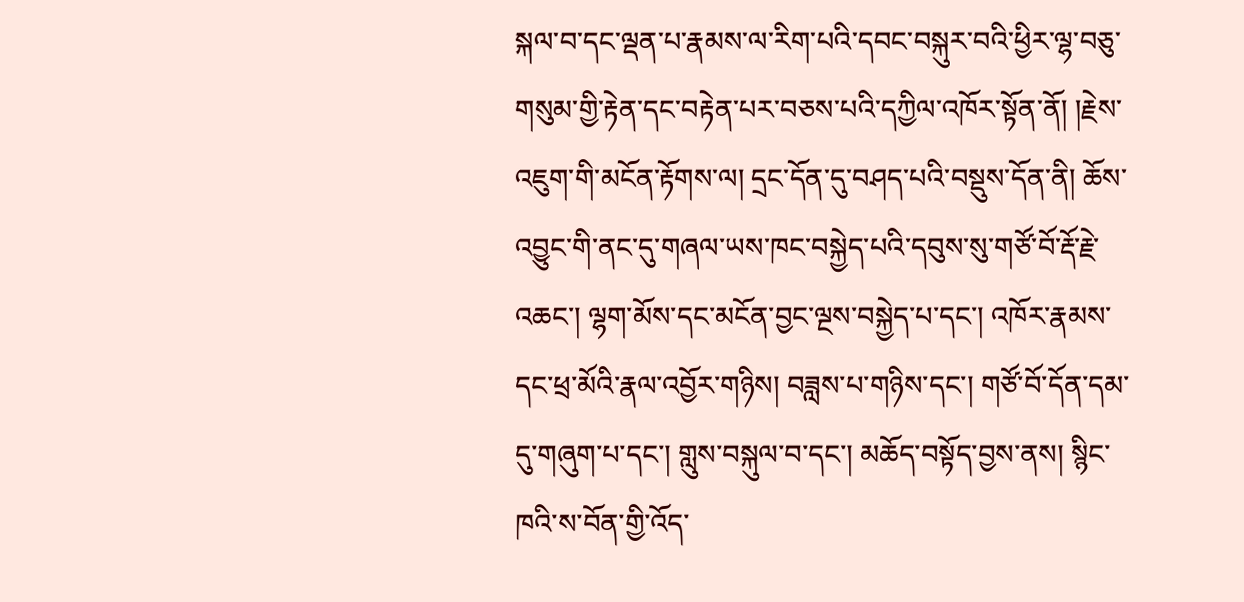སྐལ་བ་དང་ལྡན་པ་རྣམས་ལ་རིག་པའི་དབང་བསྐུར་བའི་ཕྱིར་ལྷ་བཅུ་གསུམ་གྱི་རྟེན་དང་བརྟེན་པར་བཅས་པའི་དཀྱིལ་འཁོར་སྟོན་ནོ། །རྗེས་འཇུག་གི་མངོན་རྟོགས་ལ། དྲང་དོན་དུ་བཤད་པའི་བསྡུས་དོན་ནི། ཆོས་འབྱུང་གི་ནང་དུ་གཞལ་ཡས་ཁང་བསྐྱེད་པའི་དབུས་སུ་གཙོ་བོ་རྡོ་རྗེ་འཆང་། ལྷག་མོས་དང་མངོན་བྱང་ལྔས་བསྐྱེད་པ་དང་། འཁོར་རྣམས་དང་ཕྲ་མོའི་རྣལ་འབྱོར་གཉིས། བཟླས་པ་གཉིས་དང་། གཙོ་བོ་དོན་དམ་དུ་གཞུག་པ་དང་། གླུས་བསྐུལ་བ་དང་། མཆོད་བསྟོད་བྱས་ནས། སྙིང་ཁའི་ས་བོན་གྱི་འོད་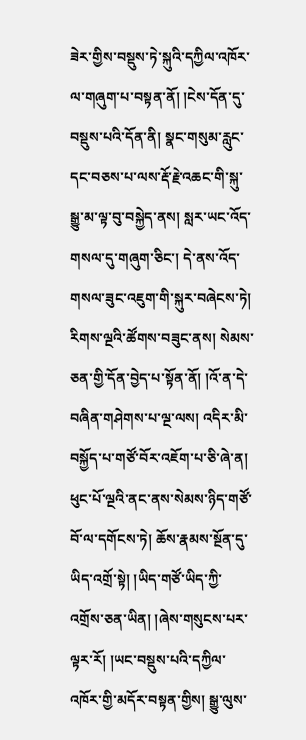ཟེར་གྱིས་བསྡུས་ཏེ་སྐུའི་དཀྱིལ་འཁོར་ལ་གཞུག་པ་བསྟན་ནོ། །ངེས་དོན་དུ་བསྡུས་པའི་དོན་ནི། སྣང་གསུམ་རླུང་དང་བཅས་པ་ལས་རྡོ་རྗེ་འཆང་གི་སྐུ་སྒྱུ་མ་ལྟ་བུ་བསྐྱེད་ནས། སླར་ཡང་འོད་གསལ་དུ་གཞུག་ཅིང་། དེ་ནས་འོད་གསལ་ཟུང་འཇུག་གི་སྐུར་བཞེངས་ཏེ། རིགས་ལྔའི་ཚོགས་བཟུང་ནས། སེམས་ཅན་གྱི་དོན་བྱེད་པ་སྟོན་ནོ། །འོ་ན་དེ་བཞིན་གཤེགས་པ་ལྔ་ལས། འདིར་མི་བསྐྱོད་པ་གཙོ་བོར་འཇོག་པ་ཅི་ཞེ་ན། ཕུང་པོ་ལྔའི་ནང་ནས་སེམས་ཉིད་གཙོ་བོ་ལ་དགོངས་ཏེ། ཆོས་རྣམས་སྔོན་དུ་ཡིད་འགྲོ་སྟེ། །ཡིད་གཙོ་ཡིད་ཀྱི་འགྲོས་ཅན་ཡིན། །ཞེས་གསུངས་པར་ལྟར་རོ། །ཡང་བསྡུས་པའི་དཀྱིལ་འཁོར་གྱི་མདོར་བསྟན་གྱིས། སྒྱུ་ལུས་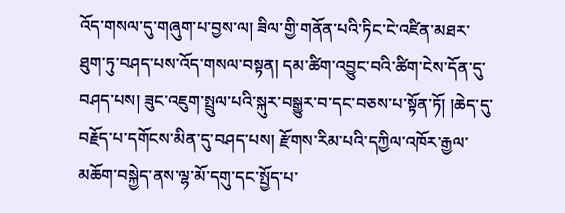འོད་གསལ་དུ་གཞུག་པ་བྱས་ལ། ཟིལ་གྱི་གནོན་པའི་ཏིང་ངེ་འཛིན་མཐར་ཐུག་ཏུ་བཤད་པས་འོད་གསལ་བསྟན། དམ་ཚིག་འབྱུང་བའི་ཚིག་ངེས་དོན་དུ་བཤད་པས། ཟུང་འཇུག་སྤྲུལ་པའི་སྐུར་བསྒྱུར་བ་དང་བཅས་པ་སྟོན་ཏོ། །ཆེད་དུ་བརྗོད་པ་དགོངས་མིན་དུ་བཤད་པས། རྫོགས་རིམ་པའི་དཀྱིལ་འཁོར་རྒྱལ་མཆོག་བསྐྱེད་ནས་ལྷ་མོ་དགུ་དང་སྤྱོད་པ་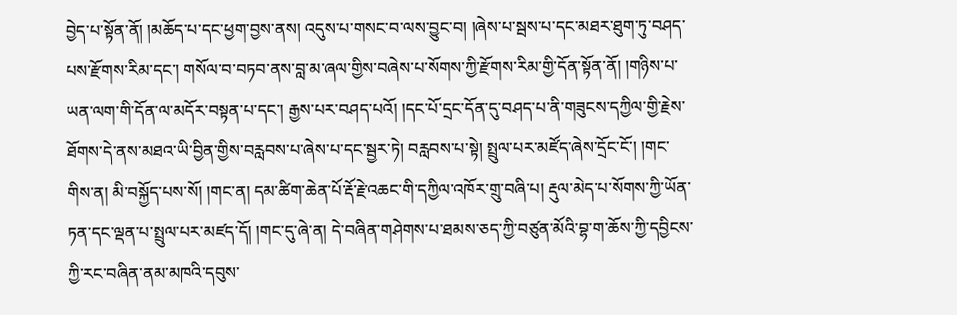བྱེད་པ་སྟོན་ནོ། །མཆོད་པ་དང་ཕྱག་བྱས་ནས། འདུས་པ་གསང་བ་ལས་བྱུང་བ། །ཞེས་པ་སྦས་པ་དང་མཐར་ཐུག་ཏུ་བཤད་པས་རྫོགས་རིམ་དང་། གསོལ་བ་བཏབ་ནས་བླ་མ་ཞལ་གྱིས་བཞེས་པ་སོགས་ཀྱི་རྫོགས་རིམ་གྱི་དོན་སྟོན་ནོ། །གཉིས་པ་ཡན་ལག་གི་དོན་ལ་མདོར་བསྟན་པ་དང་། རྒྱས་པར་བཤད་པའོ། །དང་པོ་དྲང་དོན་དུ་བཤད་པ་ནི་གཟུངས་དཀྱིལ་གྱི་རྗེས་ཐོགས་དེ་ནས་མཐའ་ཡི་བྱིན་གྱིས་བརླབས་པ་ཞེས་པ་དང་སྦྱར་ཏེ། བརླབས་པ་སྟེ། སྤྲུལ་པར་མཛོད་ཞེས་དྲོང་ངོ་། །གང་གིས་ན། མི་བསྐྱོད་པས་སོ། །གང་ན། དམ་ཚིག་ཆེན་པོ་རྡོ་རྗེ་འཆང་གི་དཀྱིལ་འཁོར་གྲུ་བཞི་པ། རྡུལ་མེད་པ་སོགས་ཀྱི་ཡོན་ཏན་དང་ལྡན་པ་སྤྲུལ་པར་མཛད་དོ། །གང་དུ་ཞེ་ན། དེ་བཞིན་གཤེགས་པ་ཐམས་ཅད་ཀྱི་བཙུན་མོའི་བྷ་ག་ཆོས་ཀྱི་དབྱིངས་ཀྱི་རང་བཞིན་ནམ་མཁའི་དབུས་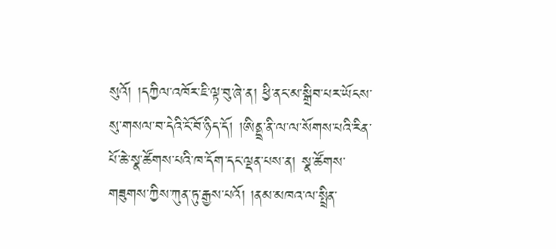སུའོ། །དཀྱིལ་འཁོར་ཇི་ལྟ་བུ་ཞེ་ན། ཕྱི་ནང་མ་སྒྲིབ་པར་ཡོངས་སུ་གསལ་བ་དེའི་ངོ་བོ་ཉིད་དོ། །ཨིནྡྲ་ནི་ལ་ལ་སོགས་པའི་རིན་པོ་ཆེ་སྣ་ཚོགས་པའི་ཁ་དོག་དང་ལྡན་པས་ན། སྣ་ཚོགས་གཟུགས་ཀྱིས་ཀུན་ཏུ་རྒྱས་པའོ། །ནམ་མཁའ་ལ་སྤྲིན་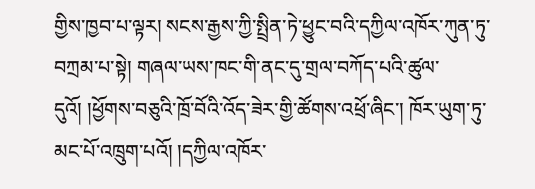གྱིས་ཁྱབ་པ་ལྟར། སངས་རྒྱས་ཀྱི་སྤྲིན་ཏེ་ཕྱུང་བའི་དཀྱིལ་འཁོར་ཀུན་ཏུ་བཀྲམ་པ་སྟེ། གཞལ་ཡས་ཁང་གི་ནང་དུ་གྲལ་བཀོད་པའི་ཚུལ་དུའོ། །ཕྱོགས་བཅུའི་ཁྲོ་བོའི་འོད་ཟེར་གྱི་ཚོགས་འཕྲོ་ཞིང་། ཁོར་ཡུག་ཏུ་མང་པོ་འཁྲུག་པའོ། །དཀྱིལ་འཁོར་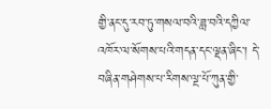གྱི་ནང་དུ་རབ་ཏུ་གསལ་བའི་ཟླ་བའི་དཀྱིལ་འཁོར་ལ་སོགས་པའི་གདན་དང་ལྡན་ཞིང་། དེ་བཞིན་གཤེགས་པ་རིགས་ལྔ་པོ་ཀུན་གྱི་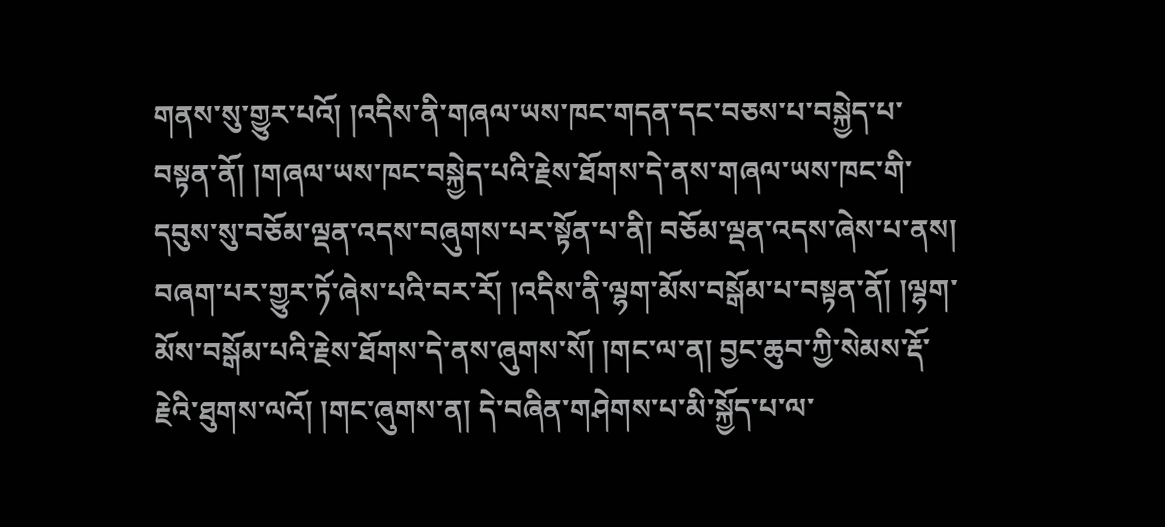གནས་སུ་གྱུར་པའོ། །འདིས་ནི་གཞལ་ཡས་ཁང་གདན་དང་བཅས་པ་བསྐྱེད་པ་བསྟན་ནོ། །གཞལ་ཡས་ཁང་བསྐྱེད་པའི་རྗེས་ཐོགས་དེ་ནས་གཞལ་ཡས་ཁང་གི་དབུས་སུ་བཅོམ་ལྡན་འདས་བཞུགས་པར་སྟོན་པ་ནི། བཅོམ་ལྡན་འདས་ཞེས་པ་ནས། བཞག་པར་གྱུར་ཏོ་ཞེས་པའི་བར་རོ། །འདིས་ནི་ལྷག་མོས་བསྒོམ་པ་བསྟན་ནོ། །ལྷག་མོས་བསྒོམ་པའི་རྗེས་ཐོགས་དེ་ནས་ཞུགས་སོ། །གང་ལ་ན། བྱང་ཆུབ་ཀྱི་སེམས་རྡོ་རྗེའི་ཐུགས་ལའོ། །གང་ཞུགས་ན། དེ་བཞིན་གཤེགས་པ་མི་སྐྱོད་པ་ལ་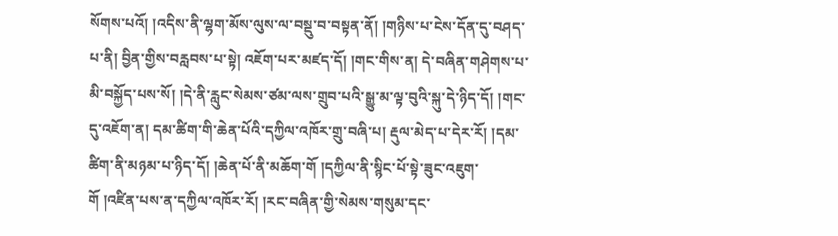སོགས་པའོ། །འདིས་ནི་ལྷག་མོས་ལུས་ལ་བསྡུ་བ་བསྟན་ནོ། །གཉིས་པ་ངེས་དོན་དུ་བཤད་པ་ནི། བྱིན་གྱིས་བརླབས་པ་སྟེ། འཇོག་པར་མཛད་དོ། །གང་གིས་ན། དེ་བཞིན་གཤེགས་པ་མི་བསྐྱོད་པས་སོ། །དེ་ནི་རླུང་སེམས་ཙམ་ལས་གྲུབ་པའི་སྒྱུ་མ་ལྟ་བུའི་སྐུ་དེ་ཉིད་དོ། །གང་དུ་འཇོག་ན། དམ་ཚིག་གི་ཆེན་པོའི་དཀྱིལ་འཁོར་གྲུ་བཞི་པ། རྡུལ་མེད་པ་དེར་རོ། །དམ་ཚིག་ནི་མཉམ་པ་ཉིད་དོ། །ཆེན་པོ་ནི་མཆོག་གོ །དཀྱིལ་ནི་སྙིང་པོ་སྟེ་ཟུང་འཇུག་གོ །འཛིན་པས་ན་དཀྱིལ་འཁོར་རོ། །རང་བཞིན་གྱི་སེམས་གསུམ་དང་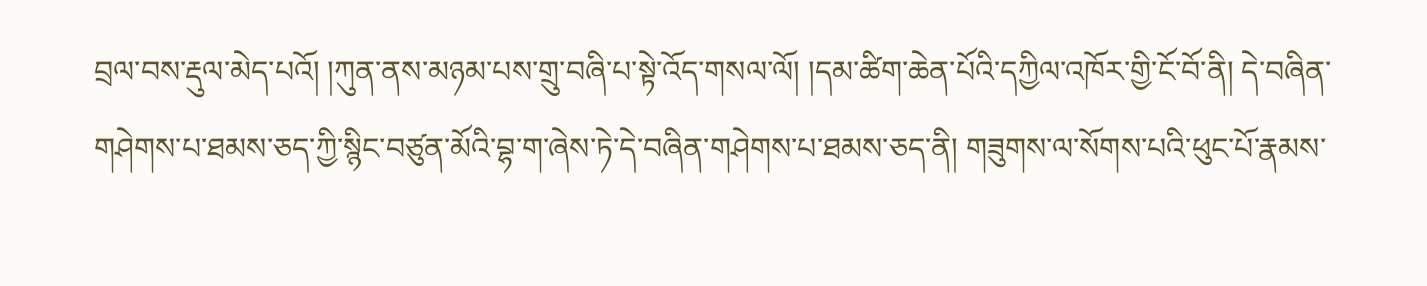བྲལ་བས་རྡུལ་མེད་པའོ། །ཀུན་ནས་མཉམ་པས་གྲུ་བཞི་པ་སྟེ་འོད་གསལ་ལོ། །དམ་ཚིག་ཆེན་པོའི་དཀྱིལ་འཁོར་གྱི་ངོ་བོ་ནི། དེ་བཞིན་གཤེགས་པ་ཐམས་ཅད་ཀྱི་སྙིང་བཙུན་མོའི་བྷ་ག་ཞེས་ཏེ་དེ་བཞིན་གཤེགས་པ་ཐམས་ཅད་ནི། གཟུགས་ལ་སོགས་པའི་ཕུང་པོ་རྣམས་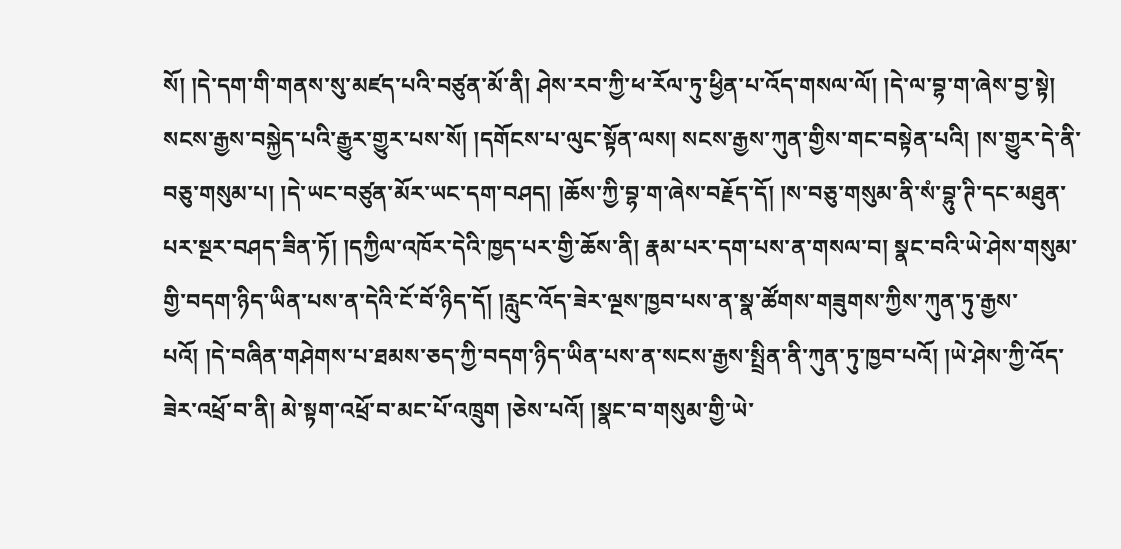སོ། །དེ་དག་གི་གནས་སུ་མཛད་པའི་བཙུན་མོ་ནི། ཤེས་རབ་ཀྱི་ཕ་རོལ་ཏུ་ཕྱིན་པ་འོད་གསལ་ལོ། །དེ་ལ་བྷ་ག་ཞེས་བྱ་སྟེ། སངས་རྒྱས་བསྐྱེད་པའི་རྒྱུར་གྱུར་པས་སོ། །དགོངས་པ་ལུང་སྟོན་ལས། སངས་རྒྱས་ཀུན་གྱིས་གང་བསྟེན་པའི། །ས་གྱུར་དེ་ནི་བཅུ་གསུམ་པ། །དེ་ཡང་བཙུན་མོར་ཡང་དག་བཤད། །ཆོས་ཀྱི་བྷ་ག་ཞེས་བརྗོད་དོ། །ས་བཅུ་གསུམ་ནི་སཾ་བྷུ་ཊི་དང་མཐུན་པར་སྔར་བཤད་ཟིན་ཏོ། །དཀྱིལ་འཁོར་དེའི་ཁྱད་པར་གྱི་ཆོས་ནི། རྣམ་པར་དག་པས་ན་གསལ་བ། སྣང་བའི་ཡེ་ཤེས་གསུམ་གྱི་བདག་ཉིད་ཡིན་པས་ན་དེའི་ངོ་བོ་ཉིད་དོ། །རླུང་འོད་ཟེར་ལྔས་ཁྱབ་པས་ན་སྣ་ཚོགས་གཟུགས་ཀྱིས་ཀུན་ཏུ་རྒྱས་པའོ། །དེ་བཞིན་གཤེགས་པ་ཐམས་ཅད་ཀྱི་བདག་ཉིད་ཡིན་པས་ན་སངས་རྒྱས་སྤྲིན་ནི་ཀུན་ཏུ་ཁྱབ་པའོ། །ཡེ་ཤེས་ཀྱི་འོད་ཟེར་འཕྲོ་བ་ནི། མེ་སྟག་འཕྲོ་བ་མང་པོ་འཁྲུག །ཅེས་པའོ། །སྣང་བ་གསུམ་གྱི་ཡེ་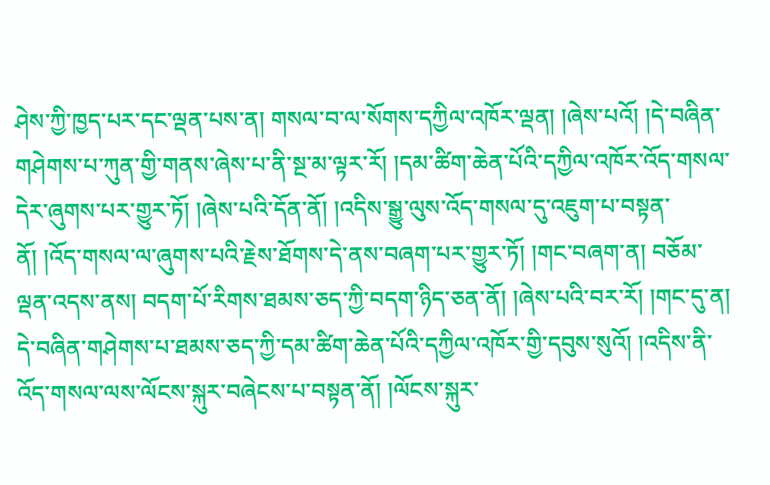ཤེས་ཀྱི་ཁྱད་པར་དང་ལྡན་པས་ན། གསལ་བ་ལ་སོགས་དཀྱིལ་འཁོར་ལྡན། །ཞེས་པའོ། །དེ་བཞིན་གཤེགས་པ་ཀུན་གྱི་གནས་ཞེས་པ་ནི་སྔ་མ་ལྟར་རོ། །དམ་ཚིག་ཆེན་པོའི་དཀྱིལ་འཁོར་འོད་གསལ་དེར་ཞུགས་པར་གྱུར་ཏོ། །ཞེས་པའི་དོན་ནོ། །འདིས་སྒྱུ་ལུས་འོད་གསལ་དུ་འཇུག་པ་བསྟན་ནོ། །འོད་གསལ་ལ་ཞུགས་པའི་རྗེས་ཐོགས་དེ་ནས་བཞག་པར་གྱུར་ཏོ། །གང་བཞག་ན། བཅོམ་ལྡན་འདས་ནས། བདག་པོ་རིགས་ཐམས་ཅད་ཀྱི་བདག་ཉིད་ཅན་ནོ། །ཞེས་པའི་བར་རོ། །གང་དུ་ན། དེ་བཞིན་གཤེགས་པ་ཐམས་ཅད་ཀྱི་དམ་ཚིག་ཆེན་པོའི་དཀྱིལ་འཁོར་གྱི་དབུས་སུའོ། །འདིས་ནི་འོད་གསལ་ལས་ལོངས་སྐུར་བཞེངས་པ་བསྟན་ནོ། །ལོངས་སྐུར་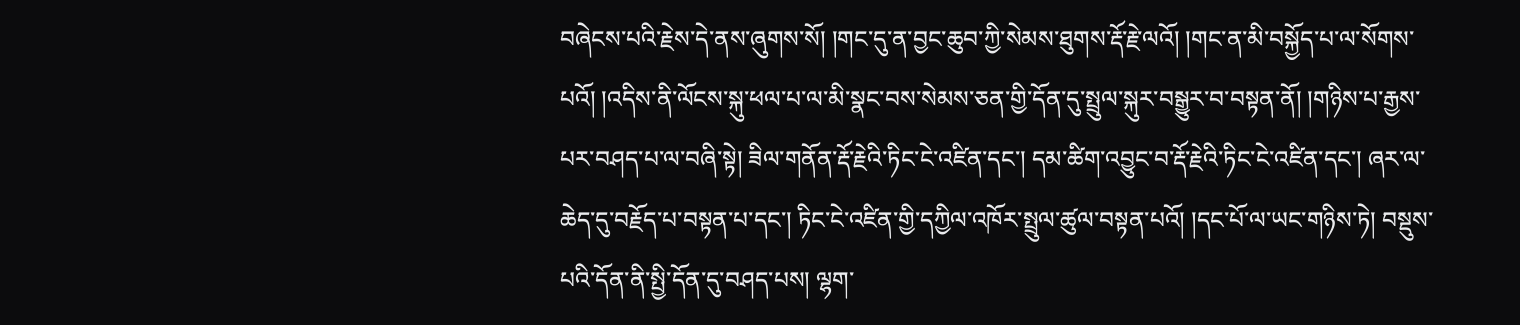བཞེངས་པའི་རྗེས་དེ་ནས་ཞུགས་སོ། །གང་དུ་ན་བྱང་ཆུབ་ཀྱི་སེམས་ཐུགས་རྡོ་རྗེ་ལའོ། །གང་ན་མི་བསྐྱོད་པ་ལ་སོགས་པའོ། །འདིས་ནི་ལོངས་སྐུ་ཕལ་པ་ལ་མི་སྣང་བས་སེམས་ཅན་གྱི་དོན་དུ་སྤྲུལ་སྐུར་བསྒྱུར་བ་བསྟན་ནོ། །གཉིས་པ་རྒྱས་པར་བཤད་པ་ལ་བཞི་སྟེ། ཟིལ་གནོན་རྡོ་རྗེའི་ཏིང་ངེ་འཛིན་དང་། དམ་ཚིག་འབྱུང་བ་རྡོ་རྗེའི་ཏིང་ངེ་འཛིན་དང་། ཞར་ལ་ཆེད་དུ་བརྗོད་པ་བསྟན་པ་དང་། ཏིང་ངེ་འཛིན་གྱི་དཀྱིལ་འཁོར་སྤྲུལ་ཚུལ་བསྟན་པའོ། །དང་པོ་ལ་ཡང་གཉིས་ཏེ། བསྡུས་པའི་དོན་ནི་སྤྱི་དོན་དུ་བཤད་པས། ལྷག་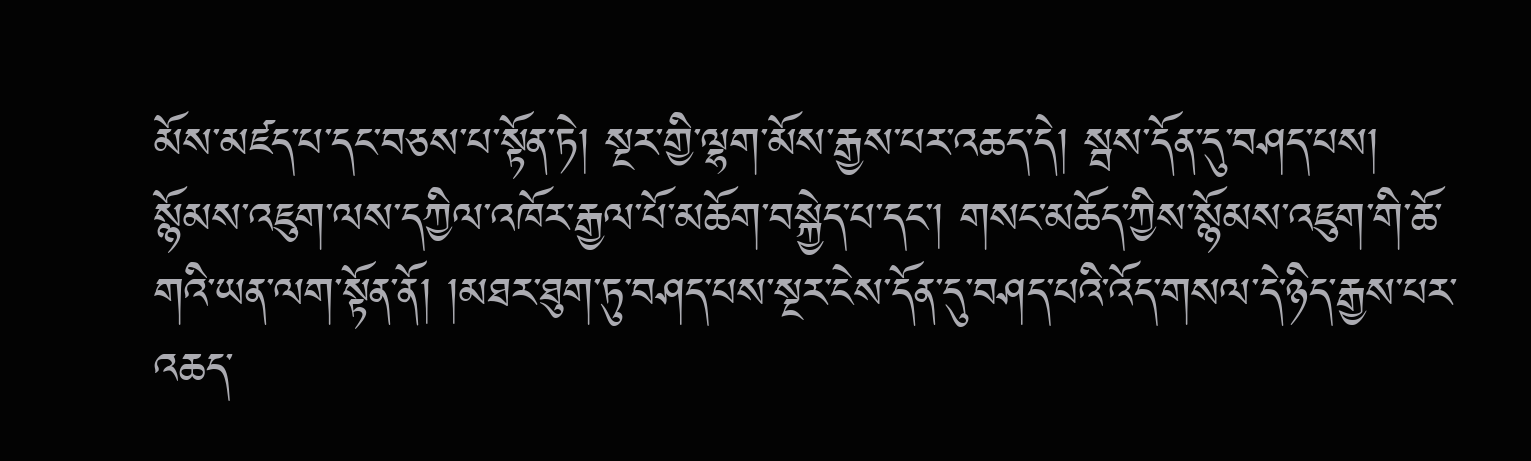མོས་མཛད་པ་དང་བཅས་པ་སྟོན་ཏེ། སྔར་གྱི་ལྷག་མོས་རྒྱས་པར་འཆད་དེ། སྦས་དོན་དུ་བཤད་པས། སྙོམས་འཇུག་ལས་དཀྱིལ་འཁོར་རྒྱལ་པོ་མཆོག་བསྐྱེད་པ་དང་། གསང་མཆོད་ཀྱིས་སྙོམས་འཇུག་གི་ཆོ་གའི་ཡན་ལག་སྟོན་ནོ། །མཐར་ཐུག་ཏུ་བཤད་པས་སྔར་ངེས་དོན་དུ་བཤད་པའི་འོད་གསལ་དེ་ཉིད་རྒྱས་པར་འཆད་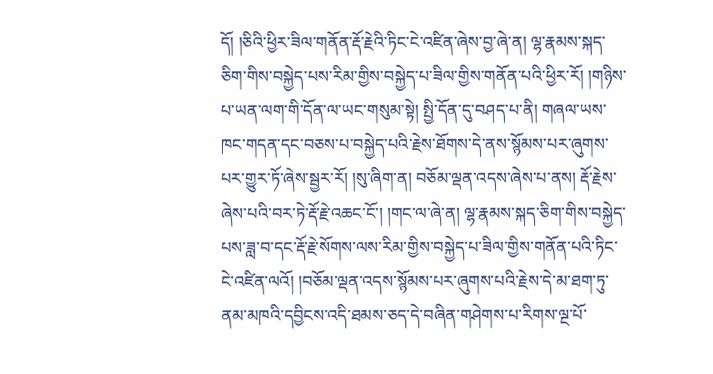དོ། །ཅིའི་ཕྱིར་ཟིལ་གནོན་རྡོ་རྗེའི་ཏིང་ངེ་འཛིན་ཞེས་བྱ་ཞེ་ན། ལྷ་རྣམས་སྐད་ཅིག་གིས་བསྐྱེད་པས་རིམ་གྱིས་བསྐྱེད་པ་ཟིལ་གྱིས་གནོན་པའི་ཕྱིར་རོ། །གཉིས་པ་ཡན་ལག་གི་དོན་ལ་ཡང་གསུམ་སྟེ། སྤྱི་དོན་དུ་བཤད་པ་ནི། གཞལ་ཡས་ཁང་གདན་དང་བཅས་པ་བསྐྱེད་པའི་རྗེས་ཐོགས་དེ་ནས་སྙོམས་པར་ཞུགས་པར་གྱུར་ཏོ་ཞེས་སྦྱར་རོ། །སུ་ཞིག་ན། བཅོམ་ལྡན་འདས་ཞེས་པ་ནས། རྡོ་རྗེས་ཞེས་པའི་བར་ཏེ་རྡོ་རྗེ་འཆང་ངོ་། །གང་ལ་ཞེ་ན། ལྷ་རྣམས་སྐད་ཅིག་གིས་བསྐྱེད་པས་ཟླ་བ་དང་རྡོ་རྗེ་སོགས་ལས་རིམ་གྱིས་བསྐྱེད་པ་ཟིལ་གྱིས་གནོན་པའི་ཏིང་ངེ་འཛིན་ལའོ། །བཅོམ་ལྡན་འདས་སྙོམས་པར་ཞུགས་པའི་རྗེས་དེ་མ་ཐག་ཏུ་ནམ་མཁའི་དབྱིངས་འདི་ཐམས་ཅད་དེ་བཞིན་གཤེགས་པ་རིགས་ལྔ་པོ་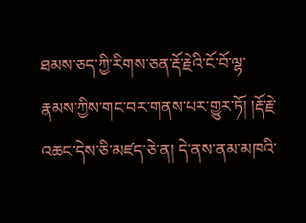ཐམས་ཅད་ཀྱི་རིགས་ཅན་རྡོ་རྗེའི་ངོ་བོ་ལྷ་རྣམས་ཀྱིས་གང་བར་གནས་པར་གྱུར་ཏོ། །རྡོ་རྗེ་འཆང་དེས་ཅི་མཛད་ཅེ་ན། དེ་ནས་ནམ་མཁའི་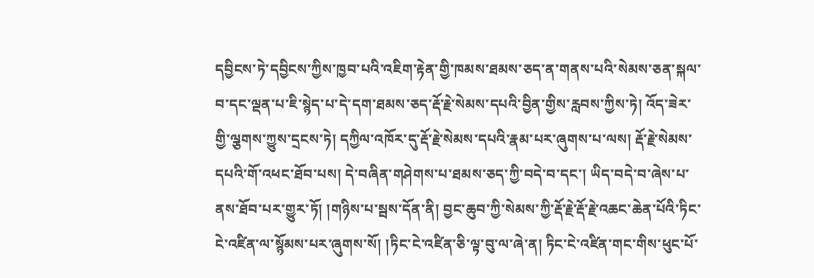དབྱིངས་ཏེ་དབྱིངས་ཀྱིས་ཁྱབ་པའི་འཇིག་རྟེན་གྱི་ཁམས་ཐམས་ཅད་ན་གནས་པའི་སེམས་ཅན་སྐལ་བ་དང་ལྡན་པ་ཇི་སྙེད་པ་དེ་དག་ཐམས་ཅད་རྡོ་རྗེ་སེམས་དཔའི་བྱིན་གྱིས་རླབས་ཀྱིས་ཏེ། འོད་ཟེར་གྱི་ལྕགས་ཀྱུས་དྲངས་ཏེ། དཀྱིལ་འཁོར་དུ་རྡོ་རྗེ་སེམས་དཔའི་རྣམ་པར་ཞུགས་པ་ལས། རྡོ་རྗེ་སེམས་དཔའི་གོ་འཕང་ཐོབ་པས། དེ་བཞིན་གཤེགས་པ་ཐམས་ཅད་ཀྱི་བདེ་བ་དང་། ཡིད་བདེ་བ་ཞེས་པ་ནས་ཐོབ་པར་གྱུར་ཏོ། །གཉིས་པ་སྦས་དོན་ནི། བྱང་ཆུབ་ཀྱི་སེམས་ཀྱི་རྡོ་རྗེ་རྡོ་རྗེ་འཆང་ཆེན་པོའི་ཏིང་ངེ་འཛིན་ལ་སྙོམས་པར་ཞུགས་སོ། །ཏིང་ངེ་འཛིན་ཅི་ལྟ་བུ་ལ་ཞེ་ན། ཏིང་ངེ་འཛིན་གང་གིས་ཕུང་པོ་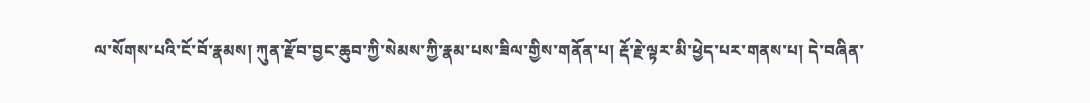ལ་སོགས་པའི་ངོ་བོ་རྣམས། ཀུན་རྫོབ་བྱང་ཆུབ་ཀྱི་སེམས་ཀྱི་རྣམ་པས་ཟིལ་གྱིས་གནོན་པ། རྡོ་རྗེ་ལྟར་མི་ཕྱེད་པར་གནས་པ། དེ་བཞིན་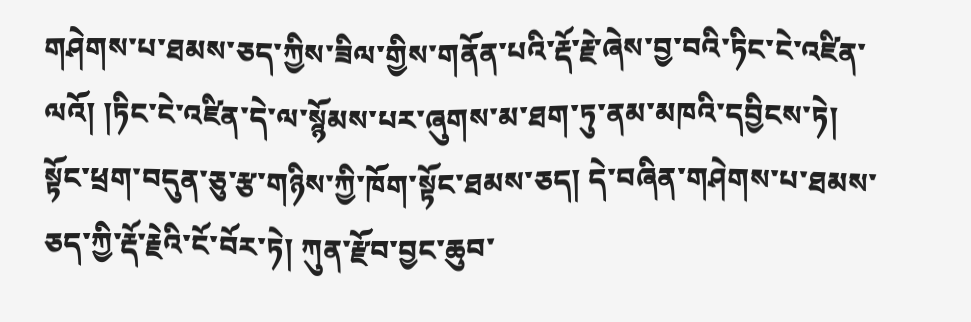གཤེགས་པ་ཐམས་ཅད་ཀྱིས་ཟིལ་གྱིས་གནོན་པའི་རྡོ་རྗེ་ཞེས་བྱ་བའི་ཏིང་ངེ་འཛིན་ལའོ། །ཏིང་ངེ་འཛིན་དེ་ལ་སྙོམས་པར་ཞུགས་མ་ཐག་ཏུ་ནམ་མཁའི་དབྱིངས་ཏེ། སྟོང་ཕྲག་བདུན་ཅུ་རྩ་གཉིས་ཀྱི་ཁོག་སྟོང་ཐམས་ཅད། དེ་བཞིན་གཤེགས་པ་ཐམས་ཅད་ཀྱི་རྡོ་རྗེའི་ངོ་བོར་ཏེ། ཀུན་རྫོབ་བྱང་ཆུབ་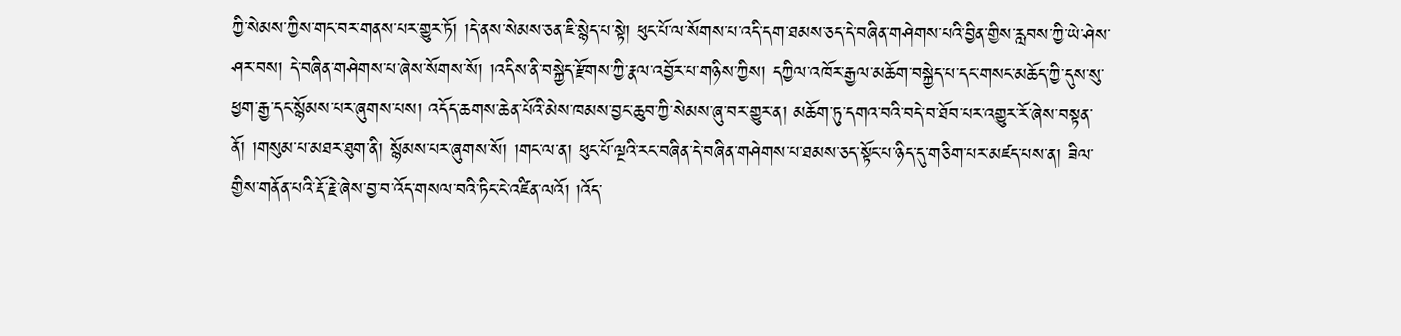ཀྱི་སེམས་ཀྱིས་གང་བར་གནས་པར་གྱུར་ཏོ། །དེ་ནས་སེམས་ཅན་ཇི་སྙེད་པ་སྟེ། ཕུང་པོ་ལ་སོགས་པ་འདི་དག་ཐམས་ཅད་དེ་བཞིན་གཤེགས་པའི་བྱིན་གྱིས་རླབས་ཀྱི་ཡེ་ཤེས་ཤར་བས། དེ་བཞིན་གཤེགས་པ་ཞེས་སོགས་སོ། །འདིས་ནི་བསྐྱེད་རྫོགས་ཀྱི་རྣལ་འབྱོར་པ་གཉིས་ཀྱིས། དཀྱིལ་འཁོར་རྒྱལ་མཆོག་བསྐྱེད་པ་དང་གསང་མཆོད་ཀྱི་དུས་སུ་ཕྱག་རྒྱ་དང་སྙོམས་པར་ཞུགས་པས། འདོད་ཆགས་ཆེན་པོའི་མེས་ཁམས་བྱང་ཆུབ་ཀྱི་སེམས་ཞུ་བར་གྱུར་ན། མཆོག་ཏུ་དགའ་བའི་བདེ་བ་ཐོབ་པར་འགྱུར་རོ་ཞེས་བསྟན་ནོ། །གསུམ་པ་མཐར་ཐུག་ནི། སྙོམས་པར་ཞུགས་སོ། །གང་ལ་ན། ཕུང་པོ་ལྔའི་རང་བཞིན་དེ་བཞིན་གཤེགས་པ་ཐམས་ཅད་སྟོང་པ་ཉིད་དུ་གཅིག་པར་མཛད་པས་ན། ཟིལ་གྱིས་གནོན་པའི་རྡོ་རྗེ་ཞེས་བྱ་བ་འོད་གསལ་བའི་ཏིང་ངེ་འཛིན་ལའོ། །འོད་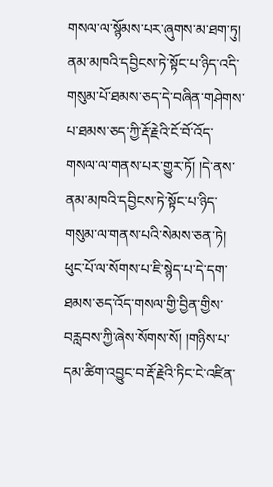གསལ་ལ་སྙོམས་པར་ཞུགས་མ་ཐག་ཏུ། ནམ་མཁའི་དབྱིངས་ཏེ་སྟོང་པ་ཉིད་འདི་གསུམ་པོ་ཐམས་ཅད་དེ་བཞིན་གཤེགས་པ་ཐམས་ཅད་ཀྱི་རྡོ་རྗེའི་ངོ་བོ་འོད་གསལ་ལ་གནས་པར་གྱུར་ཏོ། །དེ་ནས་ནམ་མཁའི་དབྱིངས་ཏེ་སྟོང་པ་ཉིད་གསུམ་ལ་གནས་པའི་སེམས་ཅན་ཏེ། ཕུང་པོ་ལ་སོགས་པ་ཇི་སྙེད་པ་དེ་དག་ཐམས་ཅད་འོད་གསལ་གྱི་བྱིན་གྱིས་བརླབས་ཀྱི་ཞེས་སོགས་སོ། །གཉིས་པ་དམ་ཚིག་འབྱུང་བ་རྡོ་རྗེའི་ཏིང་ངེ་འཛིན་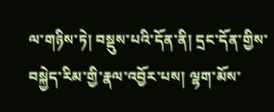ལ་གཉིས་ཏེ། བསྡུས་པའི་དོན་ནི། དྲང་དོན་གྱིས་བསྐྱེད་རིམ་གྱི་རྣལ་འབྱོར་པས། ལྷག་མོས་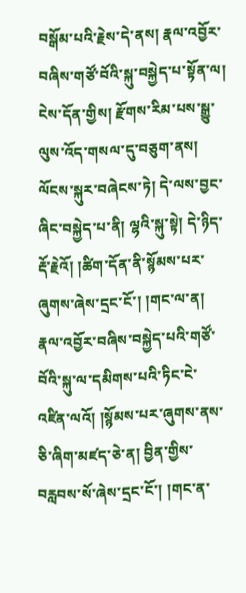བསྒོམ་པའི་རྗེས་དེ་ནས། རྣལ་འབྱོར་བཞིས་གཙོ་བོའི་སྐུ་བསྐྱེད་པ་སྟོན་ལ། ངེས་དོན་གྱིས། རྫོགས་རིམ་པས་སྒྱུ་ལུས་འོད་གསལ་དུ་བཅུག་ནས། ལོངས་སྐུར་བཞེངས་ཏེ། དེ་ལས་བྱང་ཞིང་བསྐྱེད་པ་ནི། ལྷའི་སྐུ་སྟེ། དེ་ཉིད་རྡོ་རྗེའོ། །ཚིག་དོན་ནི་སྙོམས་པར་ཞུགས་ཞེས་དྲང་ངོ་། །གང་ལ་ན། རྣལ་འབྱོར་བཞིས་བསྐྱེད་པའི་གཙོ་བོའི་སྐུ་ལ་དམིགས་པའི་ཏིང་ངེ་འཛིན་ལའོ། །སྙོམས་པར་ཞུགས་ནས་ཅི་ཞིག་མཛད་ཅེ་ན། བྱིན་གྱིས་བརླབས་སོ་ཞེས་དྲང་ངོ་། །གང་ན་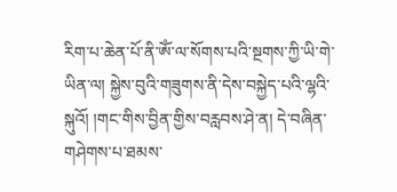རིག་པ་ཆེན་པོ་ནི་ཨོཾ་ལ་སོགས་པའི་སྔགས་ཀྱི་ཡི་གེ་ཡིན་ལ། སྐྱེས་བུའི་གཟུགས་ནི་དེས་བསྐྱེད་པའི་ལྷའི་སྐུའོ། །གང་གིས་བྱིན་གྱིས་བརླབས་ཤེ་ན། དེ་བཞིན་གཤེགས་པ་ཐམས་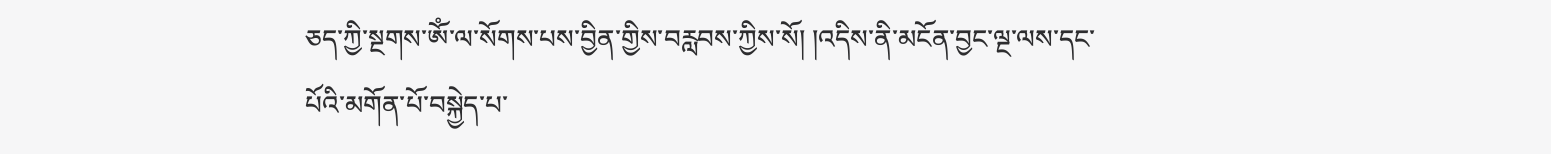ཅད་ཀྱི་སྔགས་ཨོཾ་ལ་སོགས་པས་བྱིན་གྱིས་བརླབས་ཀྱིས་སོ། །འདིས་ནི་མངོན་བྱང་ལྔ་ལས་དང་པོའི་མགོན་པོ་བསྐྱེད་པ་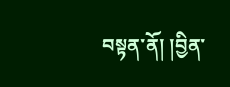བསྟན་ནོ། །བྱིན་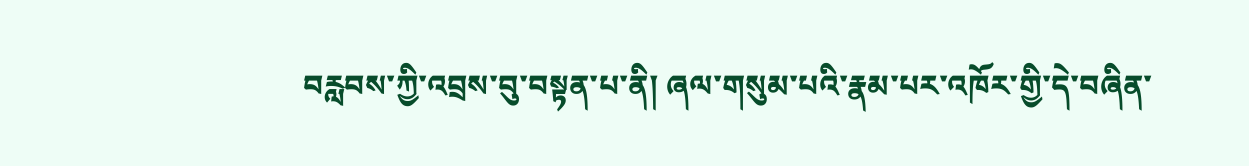བརླབས་ཀྱི་འབྲས་བུ་བསྟན་པ་ནི། ཞལ་གསུམ་པའི་རྣམ་པར་འཁོར་གྱི་དེ་བཞིན་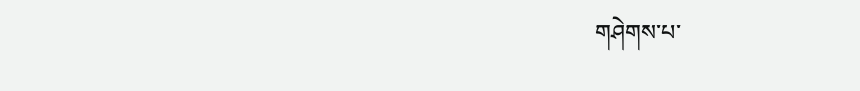གཤེགས་པ་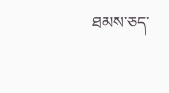ཐམས་ཅད་